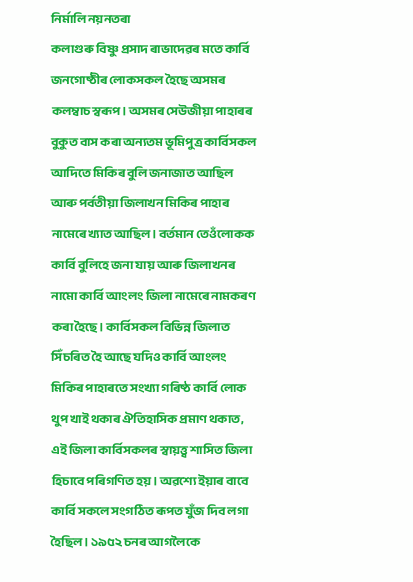নিৰ্মালি নয়নতৰা
কলাগুৰু বিষ্ণু প্ৰসাদ ৰাভাদেৱৰ মতে কাৰ্বি জনগোষ্ঠীৰ লোকসকল হৈছে অসমৰ কলম্বাচ স্বৰূপ। অসমৰ সেউজীয়া পাহাৰৰ বুকুত বাস কৰা অন্যতম ভূমিপুত্ৰ কাৰ্বিসকল আদিতে মিকিৰ বুলি জনাজাত আছিল আৰু পৰ্বতীয়া জিলাখন মিকিৰ পাহাৰ নামেৰে খ্যাত আছিল। বৰ্তমান তেওঁলোকক কাৰ্বি বুলিহে জনা যায় আৰু জিলাখনৰ নামো কাৰ্বি আংলং জিলা নামেৰে নামকৰণ কৰা হৈছে। কাৰ্বিসকল বিভিন্ন জিলাত সিঁচৰিত হৈ আছে যদিও কাৰ্বি আংলং মিকিৰ পাহাৰতে সংখ্যা গৰিষ্ঠ কাৰ্বি লোক থুপ খাই থকাৰ ঐতিহাসিক প্ৰমাণ থকাত, এই জিলা কাৰ্বিসকলৰ স্বায়ত্ত্ব শাসিত জিলা হিচাবে পৰিগণিত হয়। অৱশ্যে ইয়াৰ বাবে কাৰ্বি সকলে সংগঠিত ৰূপত যুঁজ দিব লগা হৈছিল। ১৯৫২ চনৰ আগলৈকে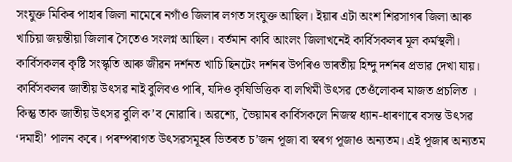সংযুক্ত মিকিৰ পাহাৰ জিলা নামেৰে নগাঁও জিলাৰ লগত সংযুক্ত আছিল। ইয়াৰ এটা অংশ শিৱসাগৰ জিলা আৰু খাচিয়া জয়ন্তীয়া জিলাৰ সৈতেও সংলগ্ন আছিল। বৰ্তমান কাবি আংলং জিলাখনেই কাৰ্বিসকলৰ মূল কৰ্মস্থলী। কাৰ্বিসকলৰ কৃষ্টি সংস্কৃতি আৰু জীৱন দৰ্শনত খাচি ছিনটেং দৰ্শনৰ উপৰিও ভাৰতীয় হিন্দু দৰ্শনৰ প্ৰভাৱ দেখা যায়।
কাৰ্বিসকলৰ জাতীয় উৎসৱ নাই বুলিবও পাৰি, যদিও কৃষিভিত্তিক বা লখিমী উৎসৱ তেওঁলোকৰ মাজত প্ৰচলিত । কিন্তু তাক জাতীয় উৎসৱ বুলি ক’ব নোৱাৰি। অৱশ্যে, ভৈয়ামৰ কাৰ্বিসকলে নিজস্ব ধ্যান-ধাৰণাৰে বসন্ত উৎসৱ ‘দমাহী’ পালন কৰে। পৰম্পৰাগত উৎসৱসমূহৰ ভিতৰত চ’জন পূজা বা স্বৰগ পূজাও অন্যতম। এই পূজাৰ অন্যতম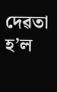দেৱতা হ’ল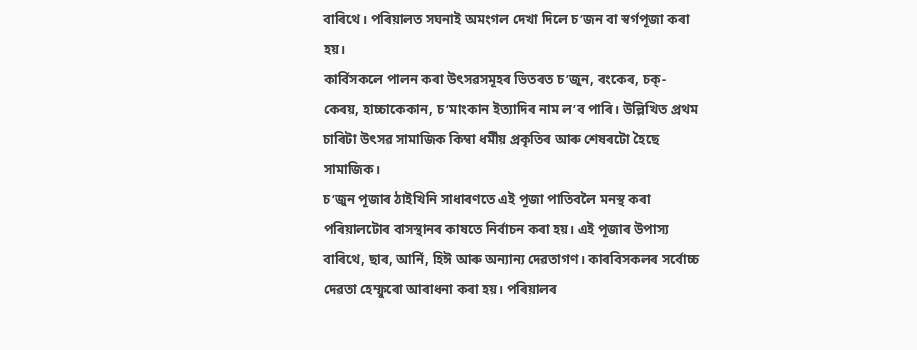বাৰিথে। পৰিয়ালত সঘনাই অমংগল দেখা দিলে চ’জন বা স্বৰ্গপূজা কৰা হয়।
কাৰ্বিসকলে পালন কৰা উৎসৱসমূহৰ ভিতৰত চ’জুন, ৰংকেৰ, চক্-কেৰয়, হাচ্চাকেকান, চ’মাংকান ইত্যাদিৰ নাম ল’ব পাৰি। উল্লিখিত প্ৰথম চাৰিটা উৎসৱ সামাজিক কিম্বা ধৰ্মীয় প্ৰকৃতিৰ আৰু শেষৰটো হৈছে সামাজিক।
চ’জুন পূজাৰ ঠাইখিনি সাধাৰণতে এই পূজা পাতিবলৈ মনস্থ কৰা পৰিয়ালটোৰ বাসস্থানৰ কাষতে নিৰ্বাচন কৰা হয়। এই পূজাৰ উপাস্য বাৰিথে, ছাৰ, আৰ্নি, হিঈ আৰু অন্যান্য দেৱতাগণ। কাৰবিসকলৰ সৰ্বোচ্চ দেৱতা হেম্ফুৰো আৰাধনা কৰা হয়। পৰিয়ালৰ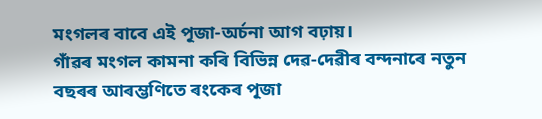মংগলৰ বাবে এই পূজা-অৰ্চনা আগ বঢ়ায়।
গাঁৱৰ মংগল কামনা কৰি বিভিন্ন দেৱ-দেৱীৰ বন্দনাৰে নতুন বছৰৰ আৰম্ভণিতে ৰংকেৰ পূজা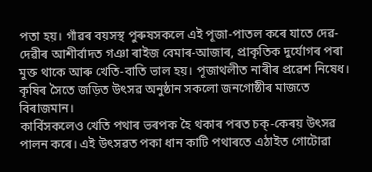পতা হয়। গাঁৱৰ বয়সস্থ পুৰুষসকলে এই পূজা-পাতল কৰে যাতে দেৱ-দেৱীৰ আশীৰ্বাদত গঞা ৰাইজ বেমাৰ-আজাৰ, প্ৰাকৃতিক দুৰ্যোগৰ পৰা মুক্ত থাকে আৰু খেতি-বাতি ভাল হয়। পূজাথলীত নাৰীৰ প্ৰৱেশ নিষেধ।
কৃষিৰ সৈতে জড়িত উৎসৱ অনুষ্ঠান সকলো জনগোষ্ঠীৰ মাজতে বিৰাজমান।
কাৰ্বিসকলেও খেতি পথাৰ ভৰপক হৈ থকাৰ পৰত চক্-কেৰয় উৎসৱ পালন কৰে। এই উৎসৱত পকা ধান কাটি পথাৰতে এঠাইত গোটোৱা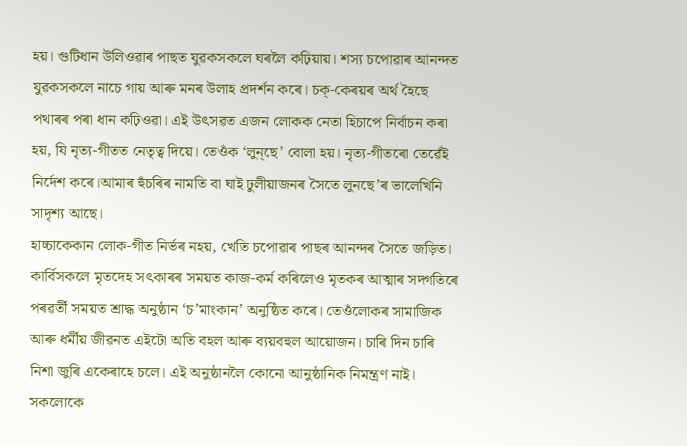হয়। গুটিধান উলিওৱাৰ পাছত যুৱকসকলে ঘৰলৈ কঢ়িয়ায়। শস্য চপোৱাৰ আনন্দত যুৱকসকলে নাচে গায় আৰু মনৰ উলাহ প্ৰদৰ্শন কৰে। চক্-কেৰয়ৰ অৰ্থ হৈছে পথাৰৰ পৰা ধান কঢ়িওৱা। এই উৎসৱত এজন লোকক নেতা হিচাপে নিৰ্বাচন কৰা হয়, যি নৃত্য-গীতত নেতৃত্ব দিয়ে। তেওঁক ‘লুন্ছে’ বোলা হয়। নৃত্য-গীতৰো তেৱেঁই নিৰ্দেশ কৰে।আমাৰ হুঁচৰিৰ নামতি বা ঘাই ঢুলীয়াজনৰ সৈতে লুনছে’ৰ ভালেখিনি সাদৃশ্য আছে।
হাচ্চাকেকান লোক-গীত নিৰ্ভৰ নহয়, খেতি চপোৱাৰ পাছৰ আনন্দৰ সৈতে জড়িত।
কাৰ্বিসকলে মৃতদেহ সৎকাৰৰ সময়ত কাজ-কৰ্ম কৰিলেও মৃতকৰ আত্মাৰ সদ্গতিৰে পৰৱৰ্তী সময়ত শ্ৰাদ্ধ অনুষ্ঠান ‘চ’মাংকান’ অনুষ্ঠিত কৰে। তেওঁলোকৰ সামাজিক আৰু ধৰ্মীয় জীৱনত এইটো অতি বহল আৰু ব্যয়বহুল আয়োজন। চাৰি দিন চাৰি নিশা জুৰি একেৰাহে চলে। এই অনুষ্ঠানলৈ কোনো আনুষ্ঠানিক নিমন্ত্ৰণ নাই। সকলোকে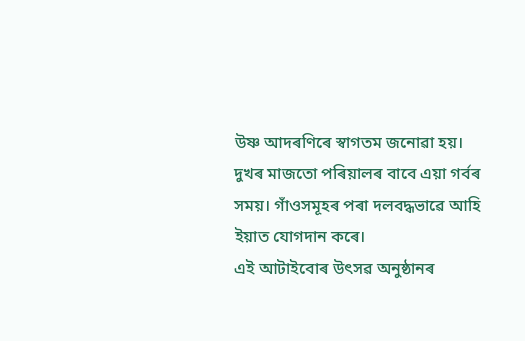উষ্ণ আদৰণিৰে স্বাগতম জনোৱা হয়। দুখৰ মাজতো পৰিয়ালৰ বাবে এয়া গৰ্বৰ সময়। গাঁওসমূহৰ পৰা দলবদ্ধভাৱে আহি ইয়াত যোগদান কৰে।
এই আটাইবোৰ উৎসৱ অনুষ্ঠানৰ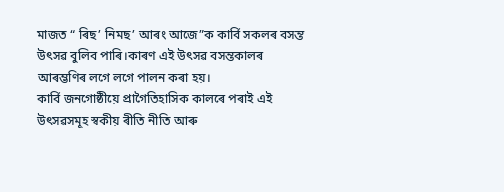মাজত “ ৰিছ’ নিমছ’ আৰং আজে”ক কাৰ্বি সকলৰ বসন্ত উৎসৱ বুলিব পাৰি।কাৰণ এই উৎসৱ বসন্তকালৰ আৰম্ভণিৰ লগে লগে পালন কৰা হয়।
কাৰ্বি জনগোষ্ঠীয়ে প্ৰাগৈতিহাসিক কালৰে পৰাই এই উৎসৱসমূহ স্বকীয় ৰীতি নীতি আৰু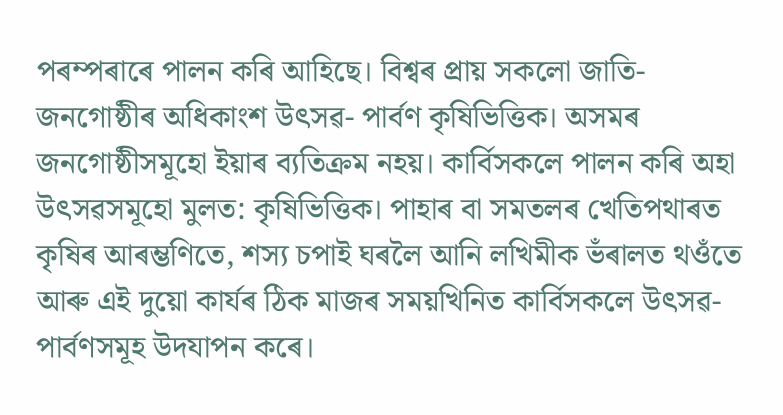পৰম্পৰাৰে পালন কৰি আহিছে। বিশ্বৰ প্ৰায় সকলো জাতি-জনগোষ্ঠীৰ অধিকাংশ উৎসৱ- পাৰ্বণ কৃষিভিত্তিক। অসমৰ জনগোষ্ঠীসমূহো ইয়াৰ ব্যতিক্ৰম নহয়। কাৰ্বিসকলে পালন কৰি অহা উৎসৱসমূহো মুলত: কৃষিভিত্তিক। পাহাৰ বা সমতলৰ খেতিপথাৰত কৃষিৰ আৰম্ভণিতে, শস্য চপাই ঘৰলৈ আনি লখিমীক ভঁৰালত থওঁতে আৰু এই দুয়ো কাৰ্যৰ ঠিক মাজৰ সময়খিনিত কাৰ্বিসকলে উৎসৱ-পাৰ্বণসমূহ উদযাপন কৰে।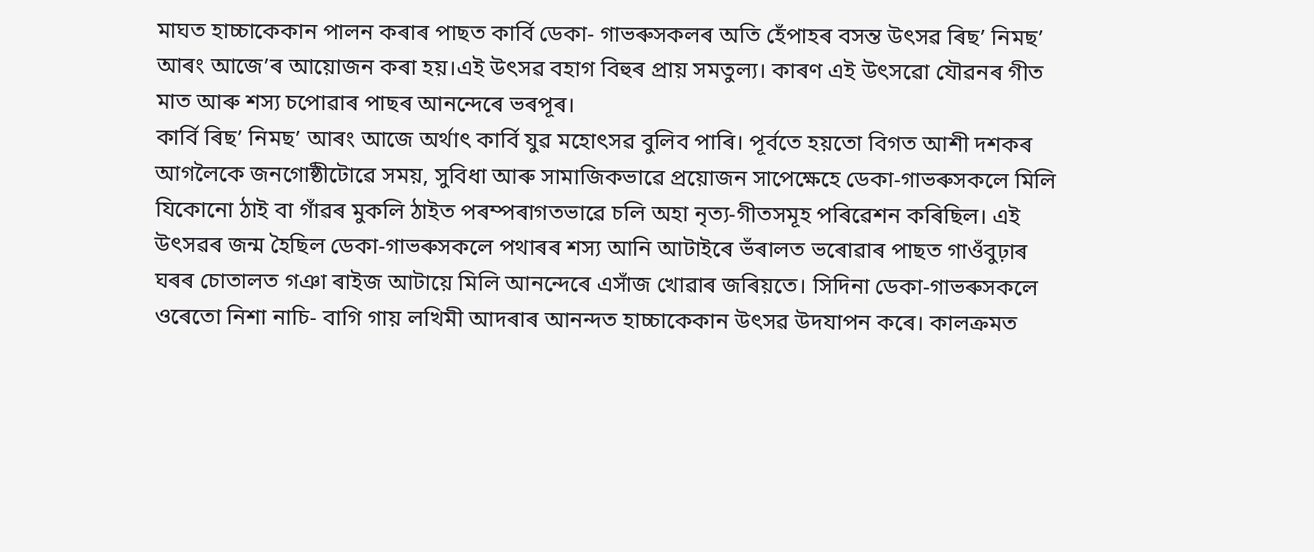মাঘত হাচ্চাকেকান পালন কৰাৰ পাছত কাৰ্বি ডেকা- গাভৰুসকলৰ অতি হেঁপাহৰ বসন্ত উৎসৱ ৰিছ’ নিমছ’ আৰং আজে’ৰ আয়োজন কৰা হয়।এই উৎসৱ বহাগ বিহুৰ প্ৰায় সমতুল্য। কাৰণ এই উৎসৱো যৌৱনৰ গীত মাত আৰু শস্য চপোৱাৰ পাছৰ আনন্দেৰে ভৰপূৰ।
কাৰ্বি ৰিছ’ নিমছ’ আৰং আজে অৰ্থাৎ কাৰ্বি যুৱ মহোৎসৱ বুলিব পাৰি। পূৰ্বতে হয়তো বিগত আশী দশকৰ আগলৈকে জনগোষ্ঠীটোৱে সময়, সুবিধা আৰু সামাজিকভাৱে প্ৰয়োজন সাপেক্ষেহে ডেকা-গাভৰুসকলে মিলি যিকোনো ঠাই বা গাঁৱৰ মুকলি ঠাইত পৰম্পৰাগতভাৱে চলি অহা নৃত্য-গীতসমূহ পৰিৱেশন কৰিছিল। এই উৎসৱৰ জন্ম হৈছিল ডেকা-গাভৰুসকলে পথাৰৰ শস্য আনি আটাইৰে ভঁৰালত ভৰোৱাৰ পাছত গাওঁবুঢ়াৰ ঘৰৰ চোতালত গঞা ৰাইজ আটায়ে মিলি আনন্দেৰে এসাঁজ খোৱাৰ জৰিয়তে। সিদিনা ডেকা-গাভৰুসকলে ওৰেতো নিশা নাচি- বাগি গায় লখিমী আদৰাৰ আনন্দত হাচ্চাকেকান উৎসৱ উদযাপন কৰে। কালক্ৰমত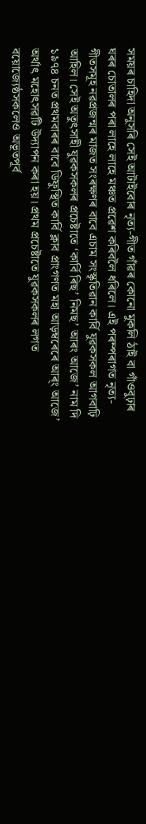সময়ৰ চাহিদা অনুসৰি সেই আটাইবোৰ নৃত্য-গীত গাঁৱৰ কোনো মুকলি ঠাই বা গাঁওবুঢ়াৰ ঘৰৰ চোতালৰ পৰা লাহে লাহে মঞ্চত প্ৰৱেশ কৰিবলৈ ধৰিলে। এই পৰম্পৰাগত নৃত্য-গীতসমূহ নৱপ্ৰজন্মৰ মাজত সংৰক্ষণৰ বাবে এচাম সংস্কৃতিৱান কাৰ্বি যুৱকসকল আগবাঢ়ি আহিল। সেই অতুৎসাহী যুৱকসকলৰ প্ৰচেষ্টাতে ‘কাৰ্বি ৰিছ’ নিমছ’ আৰং আজে’ নাম দি ১৯৭৪ চনত প্ৰথমবাৰৰ বাবে ডিফুস্থিত কাৰ্বি ক্লাব প্ৰাংগণত মহা আড়ম্বৰেৰে আৰ্ং আজে’ অৰ্থাৎ মহোৎসৱটি উদ্যাপন কৰা হয়। প্ৰথম প্ৰচেষ্টাতে যুৱকসকলৰ লগত বয়োজ্যেষ্ঠসকলেও অভূতপূৰ্ব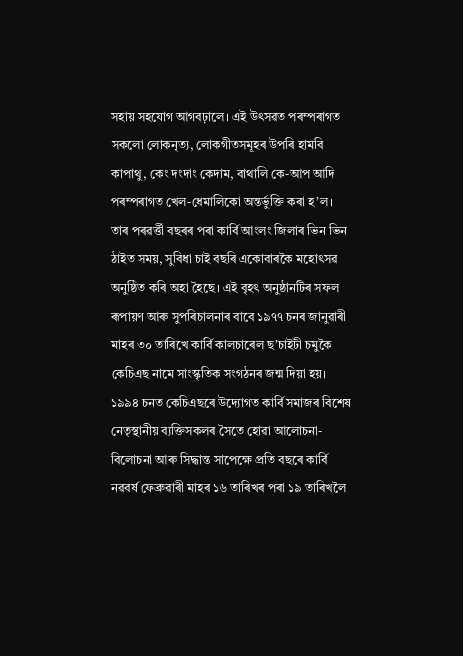সহায় সহযোগ আগবঢ়ালে। এই উৎসৱত পৰম্পৰাগত সকলো লোকনৃত্য, লোকগীতসমূহৰ উপৰি হামবি কাপাথু, কেং দংদাং কেদাম, বাথালি কে-আপ আদি পৰম্পৰাগত খেল-ধেমালিকো অন্তৰ্ভুক্তি কৰা হ’ল। তাৰ পৰৱৰ্ত্তী বছৰৰ পৰা কাৰ্বি আংলং জিলাৰ ভিন ভিন ঠাইত সময়, সুবিধা চাই বছৰি একোবাৰকৈ মহোৎসৱ অনুষ্ঠিত কৰি অহা হৈছে। এই বৃহৎ অনুষ্ঠানটিৰ সফল ৰূপায়ণ আৰু সুপৰিচালনাৰ বাবে ১৯৭৭ চনৰ জানুৱাৰী মাহৰ ৩০ তাৰিখে কাৰ্বি কালচাৰেল ছ’চাইটী চমুকৈ কেচিএছ নামে সাংস্কৃতিক সংগঠনৰ জন্ম দিয়া হয়। ১৯৯৪ চনত কেচিএছৰে উদ্যোগত কাৰ্বি সমাজৰ বিশেষ নেতৃস্থানীয় ব্যক্তিসকলৰ সৈতে হোৱা আলোচনা-বিলোচনা আৰু সিদ্ধান্ত সাপেক্ষে প্ৰতি বছৰে কাৰ্বি নৱবৰ্ষ ফেব্ৰুৱাৰী মাহৰ ১৬ তাৰিখৰ পৰা ১৯ তাৰিখলৈ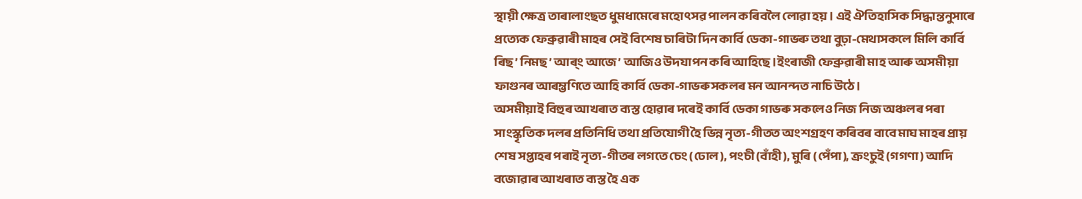স্থায়ী ক্ষেত্ৰ তাৰালাংছত ধুমধামেৰে মহোৎসৱ পালন কৰিবলৈ লোৱা হয়। এই ঐতিহাসিক সিদ্ধান্তনুসাৰে প্ৰত্যেক ফেব্ৰুৱাৰী মাহৰ সেই বিশেষ চাৰিটা দিন কাৰ্বি ডেকা-গাভৰু তথা বুঢ়া-মেথাসকলে মিলি কাৰ্বি ৰিছ’ নিমছ’ আৰ্ং আজে’ আজিও উদযাপন কৰি আহিছে।ইংৰাজী ফেব্ৰুৱাৰী মাহ আৰু অসমীয়া ফাগুনৰ আৰম্ভণিতে আহি কাৰ্বি ডেকা-গাভৰুসকলৰ মন আনন্দত নাচি উঠে।
অসমীয়াই বিহুৰ আখৰাত ব্যস্ত হোৱাৰ দৰেই কাৰ্বি ডেকা গাভৰু সকলেও নিজ নিজ অঞ্চলৰ পৰা সাংস্কৃতিক দলৰ প্ৰতিনিধি তথা প্ৰতিযোগী হৈ ভিন্ন নৃত্য-গীতত অংশগ্ৰহণ কৰিবৰ বাবে মাঘ মাহৰ প্ৰায় শেষ সপ্তাহৰ পৰাই নৃত্য-গীতৰ লগতে চেং (ঢোল), পংচী (বাঁহী), মুৰি (পেঁপা), ক্ৰংচুই (গগণা) আদি বজোৱাৰ আখৰাত ব্যস্ত হৈ এক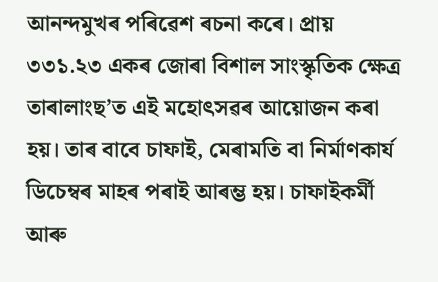আনন্দমুখৰ পৰিৱেশ ৰচনা কৰে। প্ৰায় ৩৩১.২৩ একৰ জোৰা বিশাল সাংস্কৃতিক ক্ষেত্ৰ তাৰালাংছ’ত এই মহোৎসৱৰ আয়োজন কৰা হয়। তাৰ বাবে চাফাই, মেৰামতি বা নিৰ্মাণকাৰ্য ডিচেম্বৰ মাহৰ পৰাই আৰম্ভ হয়। চাফাইকৰ্মী আৰু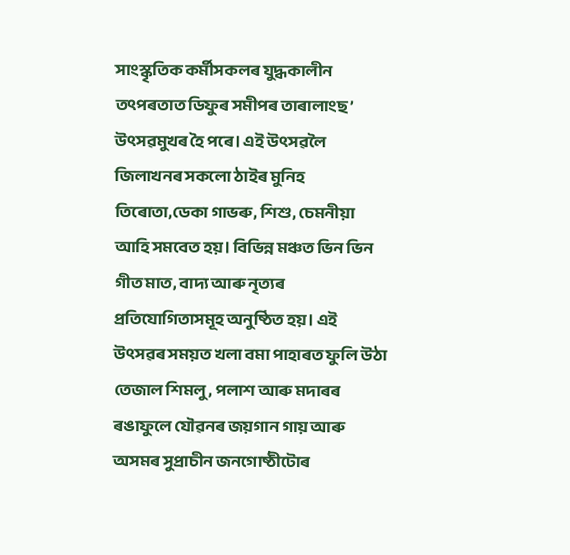সাংস্কৃতিক কৰ্মীসকলৰ যুদ্ধকালীন তৎপৰতাত ডিফুৰ সমীপৰ তাৰালাংছ’ উৎসৱমুখৰ হৈ পৰে। এই উৎসৱলৈ জিলাখনৰ সকলো ঠাইৰ মুনিহ তিৰোতা,ডেকা গাভৰু, শিশু, চেমনীয়া আহি সমবেত হয়। বিভিন্ন মঞ্চত ভিন ভিন গীত মাত, বাদ্য আৰু নৃত্যৰ প্ৰতিযোগিতাসমূহ অনুষ্ঠিত হয়। এই উৎসৱৰ সময়ত খলা বমা পাহাৰত ফুলি উঠা তেজাল শিমলু, পলাশ আৰু মদাৰৰ ৰঙাফুলে যৌৱনৰ জয়গান গায় আৰু অসমৰ সুপ্ৰাচীন জনগোষ্ঠীটোৰ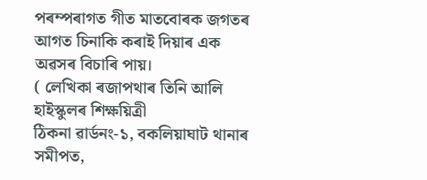পৰম্পৰাগত গীত মাতবোৰক জগতৰ আগত চিনাকি কৰাই দিয়াৰ এক অৱসৰ বিচাৰি পায়।
( লেখিকা ৰজাপথাৰ তিনি আলি হাইস্কুলৰ শিক্ষয়িত্ৰী
ঠিকনা ৱাৰ্ডনং-১, বকলিয়াঘাট থানাৰ সমীপত,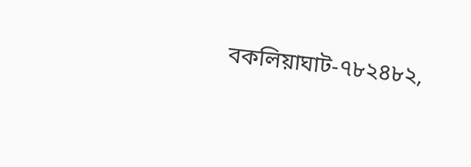বকলিয়াঘাট-৭৮২৪৮২,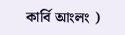কাৰ্বি আংলং )